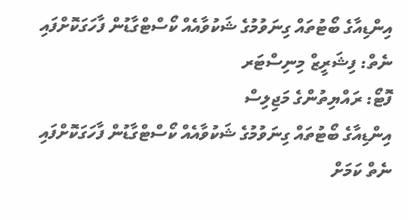އިންޑިއާގެ ބޯޓުތައް ގިނަވުމުގެ ޝަކުވާއެއް ކޯސްޓްގާޑުން ފާހަގަކޮށްފައި ނެތް: ފިޝަރީޒް މިނިސްޓަރ
ފޮޓޯ: ރައްޔިތުންގެ މަޖިލިސް
އިންޑިއާގެ ބޯޓުތައް ގިނަވުމުގެ ޝަކުވާއެއް ކޯސްޓްގާޑުން ފާހަގަކޮށްފައި ނެތް ކަމަށް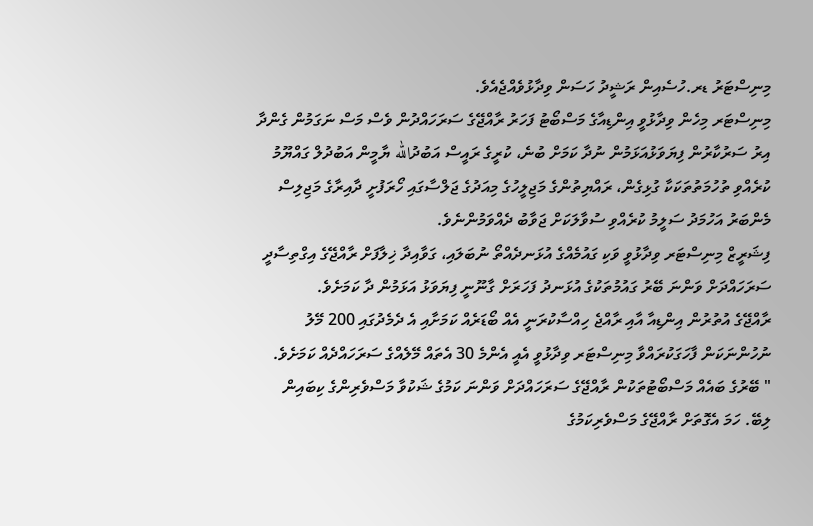މިނިސްޓަރު ޑރ.ހުސެއިން ރަޝީދު ހަސަން ވިދާޅުވެއްޖެއެވެ.
މިނިސްޓަރ މިހެން ވިދާޅުވީ އިންޑިއާގެ މަސްބޯޓު ފަހަރު ރާއްޖޭގެ ސަރަހައްދުން ވެސް މަސް ނަގަމުން ގެންދާ އިރު ސަރުކާރުން ފިޔަވަޅުއަޅަމުން ނުދާ ކަމަށް ބުނެ، ކުރީގެ ރައީސް އަބުދުالله ޔާމީން އަބުދުލް ގައްޔޫމު ކުރެއްވި ތުހުމަތުތަކަކާ ގުޅިގެން، ރައްޔިތުންގެ މަޖިލީހުގެ މިއަދުގެ ޖަލްސާގައި ހޯރަފުށީ ދާއިރާގެ މަޖިލިސް މެންބަރު އަހުމަދު ސަލީމު ކުރެއްވި ސުވާލަކަށް ޖަވާބު ދެއްވަމުންނެވެ.
ފިޝަރީޒް މިނިސްޓަރ ވިދާޅުވީ ވަކި ގައުމެއްގެ އުޅަނދެއްތޯ ނުބަލައި، ގަވާއިދާ ޚިލާފަށް ރާއްޖޭގެ އިގްތިސާދީ ސަރަހައްދަށް ވަންނަ ބޭރު ގައުމުތަކުގެ އުޅަނދު ފަހަރަށް ގާނޫނީ ފިޔަވަޅު އަޅަމުން ދާ ކަމަށެވެ.
ރާއްޖޭގެ އުތުރުން އިންޑިއާ އާއި ރާއްޖެ ހިއްސާކުރަނީ އެއް ބޯޑަރެއް ކަމަށާއި އެ ދެމެދުގައި 200 މޭލު ނުހުންނަކަން ފާހަގަކުރައްވާ މިނިސްޓަރ ވިދާޅުވީ އެއީ އެންމެ 30 އެތައް މޭލެއްގެ ސަރަހައްދެއް ކަމަށެވެ.
" ބޭރުގެ ބައެއް މަސްބޯޓުތަކުން ރާއްޖޭގެ ސަރަހައްދަށް ވަންނަ ކަމުގެ ޝަކުވާ މަސްވެރިންގެ ކިބައިން ލިބޭ. ހަމަ އެގޮތަށް ރާއްޖޭގެ މަސްވެރިކަމުގެ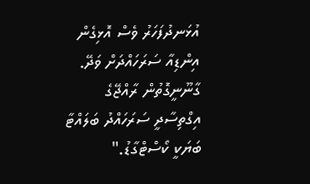އުޅަނދުފަހަރު ވެސް އޮޅިގެން އިންޑިއާ ސަރަހައްދަށް ވަދޭ. ގާނޫނީގޮތުން ރާއްޖޭގެ އިގްތިސާދީ ސަރަހައްދު ބަލައްޓާ ބަޔަކީ ކޯސްޓްގާޑު."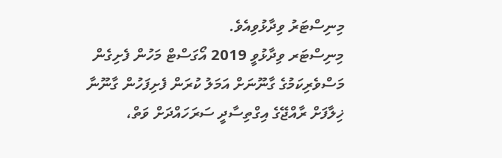މިނިސްޓަރު ވިދާޅުވިއެވެ.
މިނިސްޓަރ ވިދާޅުވީ 2019 އޯގަސްޓް މަހުން ފެށިގެން މަސްވެރިކަމުގެ ގާނޫނަށް އަމަލު ކުރަން ފެށިފަހުން ގާނޫނާ ޚިލާފަށް ރާއްޖޭގެ އިގްތިސާދީ ސަރަހައްދަށް ވަތް،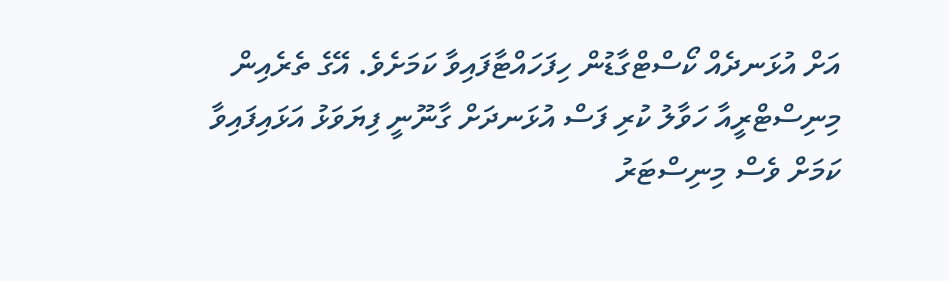އަށް އުޅަނދެއް ކޯސްޓްގާޑުން ހިފަހައްޓާފައިވާ ކަމަށެވެ. އޭގެ ތެރެއިން މިނިސްޓްރީއާ ހަވާލު ކުރި ފަސް އުޅަނދަށް ގާނޫނީ ފިޔަވަޅު އަޅައިފައިވާ ކަމަށް ވެސް މިނިސްޓަރު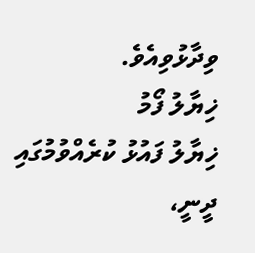ވިދާޅުވިއެވެ.
ޚިޔާލު ފޯމު
ޚިޔާލު ފައުޅު ކުރެއްވުމުގައި ދީނީ،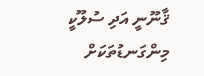ޤާނޫނީ އަދި ސުލޫކީ މިންގަނޑުތަކަށް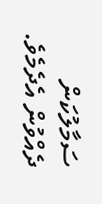ސަމާލުކަން ދެއްވުން އެދެމެވެ.